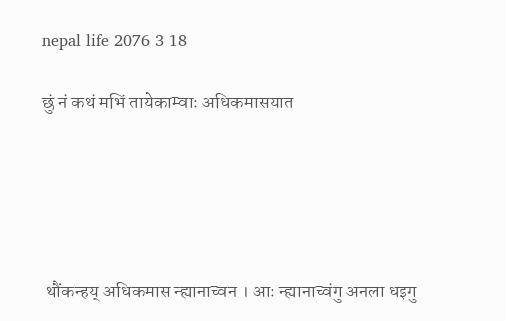nepal life 2076 3 18

छुं नं कथं मभिं तायेकाम्वाः अधिकमासयात





 थौंकन्हय् अधिकमास न्ह्यानाच्वन । आः न्ह्यानाच्वंगु अनला धइगु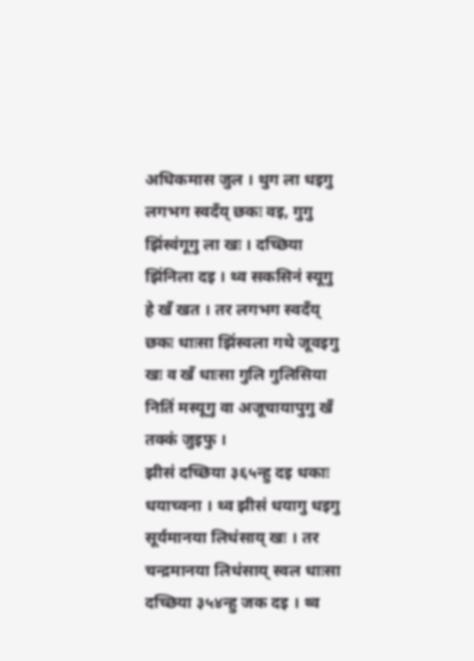अधिकमास जुल । थुग ला धइगु लगभग स्वदँय् छकः वइ, गुगु झिंस्वंगूगु ला खः । दच्छिया झिंनिला दइ । थ्व सकसिनं स्यूगु हे खँ खत । तर लगभग स्वदँय् छकः धाःसा झिंस्वला गथे जूवइगु खः व खँ धाःसा गुलि गुलिसिया नितिं मस्यूगु वा अजूचायापुगु खँ तक्कं जुइफु ।
झीसं दच्छिया ३६५न्हु दइ धकाः धयाच्वना । थ्व झीसं धयागु धइगु सूर्यमानया लिधंसाय् खः । तर चन्द्रमानया लिधंसाय् स्वल धाःसा दच्छिया ३५४न्हु जक दइ । थ्व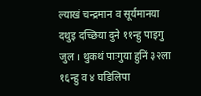ल्याखं चन्द्रमान व सूर्यमानया दथुइ दच्छिया दुने ११न्हु पाइगु जुल । थुकथं पाःगुया हुनिं ३२ला १६न्हु व ४ घडिलिपा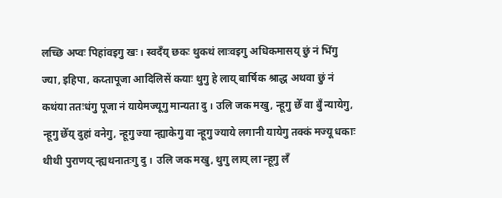लच्छि अप्वः पिहांवइगु खः । स्वदँय् छकः थुकथं लाःवइगु अधिकमासय् छुं नं भिंगु ज्या, इहिपा, कय्तापूजा आदिलिसें कयाः थुगु हे लाय् बार्षिक श्राद्ध अथवा छुं नं कथंया ततःधंगु पूजा नं यायेमज्यूगु मान्यता दु । उलि जक मखु, न्हूगु छेँ वा बुँ न्यायेगु, न्हूगु छेँय् दुहां वनेगु, न्हूगु ज्या न्ह्याकेगु वा न्हूगु ज्याये लगानी यायेगु तक्कं मज्यू धकाः थीथी पुराणय् न्ह्यथनातःगु दु । उलि जक मखु, थुगु लाय् ला न्हूगु लँ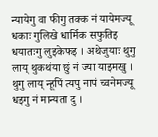न्यायेगु वा फीगु तक्क नं यायेमज्यू धकाः गुलिखे धार्मिक सफुतिइ धयातःगु लुइकेफइ । अथेजुयाः थुगु लाय् थुकथंया छुं नं ज्या याइमखु ।
थुगु लाय् न्हूपिं त्यपु नापं च्वनेमज्यू धइगु नं मान्यता दु ।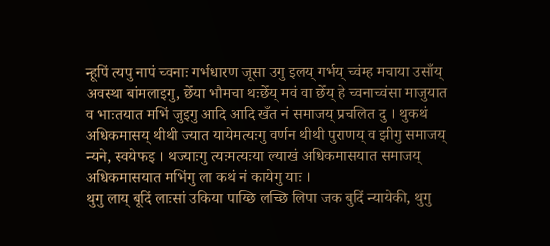न्हूपिं त्यपु नापं च्वनाः गर्भधारण जूसा उगु इलय् गर्भय् च्वंम्ह मचाया उसाँय् अवस्था बांमलाइगु, छेँया भौमचा थःछेँय् मवं वा छेँय् हे च्वनाच्वंसा माजुयात व भाःतयात मभिं जुइगु आदि आदि खँत नं समाजय् प्रचलित दु । थुकथं अधिकमासय् थीथी ज्यात यायेमत्यःगु वर्णन थीथी पुराणय् व झीगु समाजय् न्यने, स्वयेफइ । थज्याःगु त्यःमत्यःया ल्याखं अधिकमासयात समाजय् अधिकमासयात मभिंगु ला कथं नं कायेगु याः ।
थुगु लाय् बूदिं लाःसां उकिया पाय्छि लच्छि लिपा जक बुदिं न्यायेकी, थुगु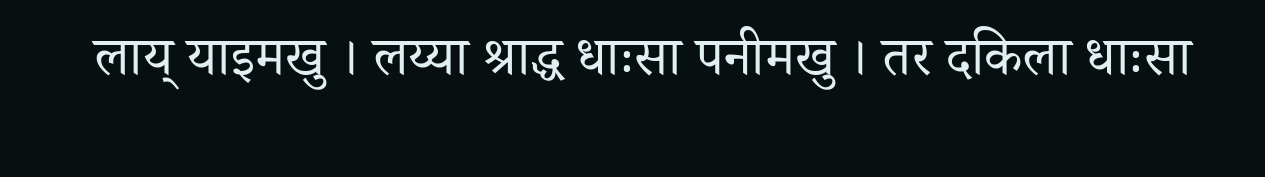लाय् याइमखु । लय्या श्राद्ध धाःसा पनीमखु । तर दकिला धाःसा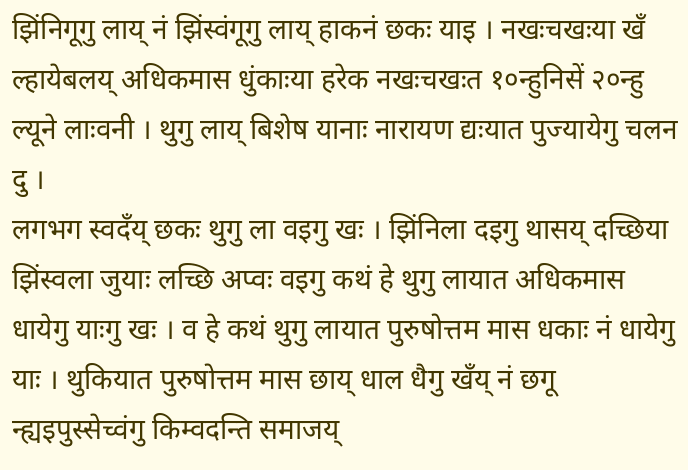झिंनिगूगु लाय् नं झिंस्वंगूगु लाय् हाकनं छकः याइ । नखःचखःया खँ ल्हायेबलय् अधिकमास धुंकाःया हरेक नखःचखःत १०न्हुनिसें २०न्हु ल्यूने लाःवनी । थुगु लाय् बिशेष यानाः नारायण द्यःयात पुज्यायेगु चलन दु ।
लगभग स्वदँय् छकः थुगु ला वइगु खः । झिंनिला दइगु थासय् दच्छिया झिंस्वला जुयाः लच्छि अप्वः वइगु कथं हे थुगु लायात अधिकमास धायेगु याःगु खः । व हे कथं थुगु लायात पुरुषोत्तम मास धकाः नं धायेगु याः । थुकियात पुरुषोत्तम मास छाय् धाल धैगु खँय् नं छगू न्ह्यइपुस्सेच्वंगु किम्वदन्ति समाजय्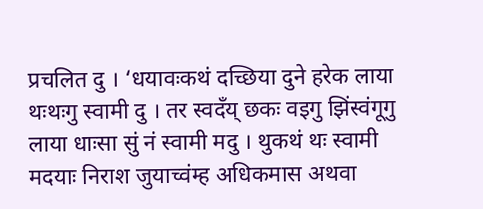प्रचलित दु । ‘धयावःकथं दच्छिया दुने हरेक लाया थःथःगु स्वामी दु । तर स्वदँय् छकः वइगु झिंस्वंगूगु लाया धाःसा सुं नं स्वामी मदु । थुकथं थः स्वामी मदयाः निराश जुयाच्वंम्ह अधिकमास अथवा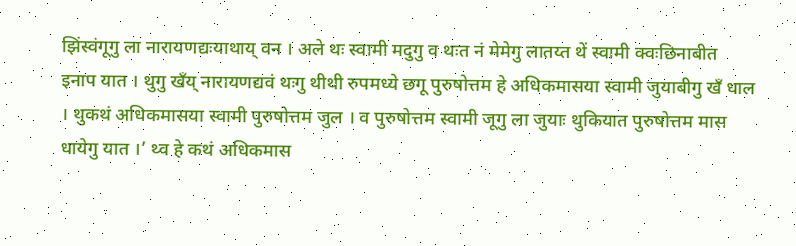झिंस्वंगूगु ला नारायणद्यःयाथाय् वन । अले थः स्वामी मदुगु व थःत नं मेमेगु लातय्त थें स्वामी क्वःछिनाबीत इनाप यात । थुगु खँय् नारायणद्यवं थःगु थीथी रुपमध्ये छगू पुरुषोत्तम हे अधिकमासया स्वामी जुयाबीगु खँ धाल । थुकथं अधिकमासया स्वामी पुरुषोत्तम जुल । व पुरुषोत्तम स्वामी जूगु ला जुयाः थुकियात पुरुषोत्तम मास धायेगु यात ।’ थ्व हे कथं अधिकमास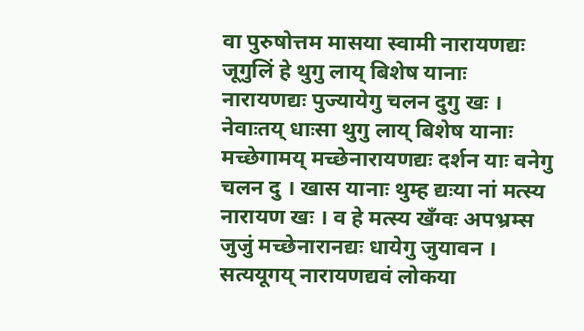वा पुरुषोत्तम मासया स्वामी नारायणद्यः जूगुलिं हे थुगु लाय् बिशेष यानाः नारायणद्यः पुज्यायेगु चलन दुगु खः ।
नेवाःतय् धाःसा थुगु लाय् बिशेष यानाः मच्छेगामय् मच्छेनारायणद्यः दर्शन याः वनेगु चलन दु । खास यानाः थुम्ह द्यःया नां मत्स्य नारायण खः । व हे मत्स्य खँग्वः अपभ्रम्स जुजुं मच्छेनारानद्यः धायेगु जुयावन । सत्ययूगय् नारायणद्यवं लोकया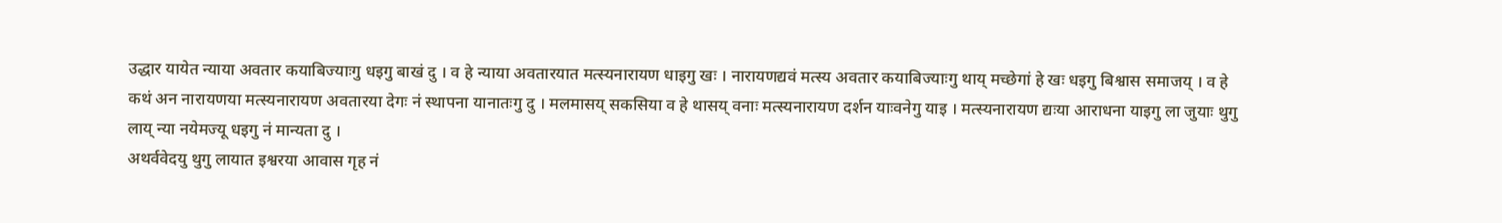उद्धार यायेत न्याया अवतार कयाबिज्याःगु धइगु बाखं दु । व हे न्याया अवतारयात मत्स्यनारायण धाइगु खः । नारायणद्यवं मत्स्य अवतार कयाबिज्याःगु थाय् मच्छेगां हे खः धइगु बिश्वास समाजय् । व हे कथं अन नारायणया मत्स्यनारायण अवतारया देगः नं स्थापना यानातःगु दु । मलमासय् सकसिया व हे थासय् वनाः मत्स्यनारायण दर्शन याःवनेगु याइ । मत्स्यनारायण द्यःया आराधना याइगु ला जुयाः थुगु लाय् न्या नयेमज्यू धइगु नं मान्यता दु ।
अथर्ववेदयु थुगु लायात इश्वरया आवास गृह नं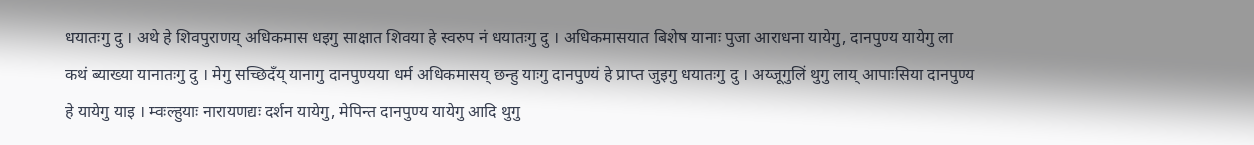धयातःगु दु । अथे हे शिवपुराणय् अधिकमास धइगु साक्षात शिवया हे स्वरुप नं धयातःगु दु । अधिकमासयात बिशेष यानाः पुजा आराधना यायेगु, दानपुण्य यायेगु ला कथं ब्याख्या यानातःगु दु । मेगु सच्छिदँय् यानागु दानपुण्यया धर्म अधिकमासय् छन्हु याःगु दानपुण्यं हे प्राप्त जुइगु धयातःगु दु । अय्जूगुलिं थुगु लाय् आपाःसिया दानपुण्य हे यायेगु याइ । म्वःल्हुयाः नारायणद्यः दर्शन यायेगु, मेपिन्त दानपुण्य यायेगु आदि थुगु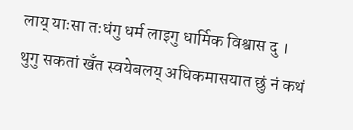लाय् याःसा तःधंगु धर्म लाइगु धार्मिक विश्वास दु ।
थुगु सकतां खँत स्वयेबलय् अधिकमासयात छुं नं कथं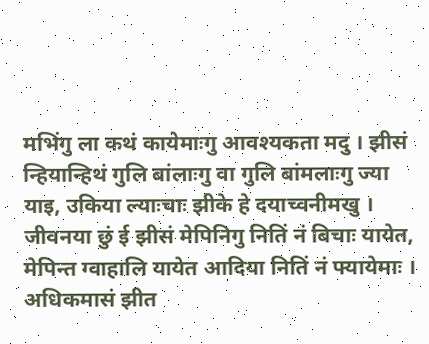मभिंगु ला कथं कायेमाःगु आवश्यकता मदु । झीसं न्हियान्हिथं गुलि बांलाःगु वा गुलि बांमलाःगु ज्या याइ, उकिया ल्याःचाः झीके हे दयाच्वनीमखु । जीवनया छुं ई झीसं मेपिनिगु नितिं नं बिचाः यायेत, मेपिन्त ग्वाहालि यायेत आदिया नितिं नं फ्यायेमाः । अधिकमासं झीत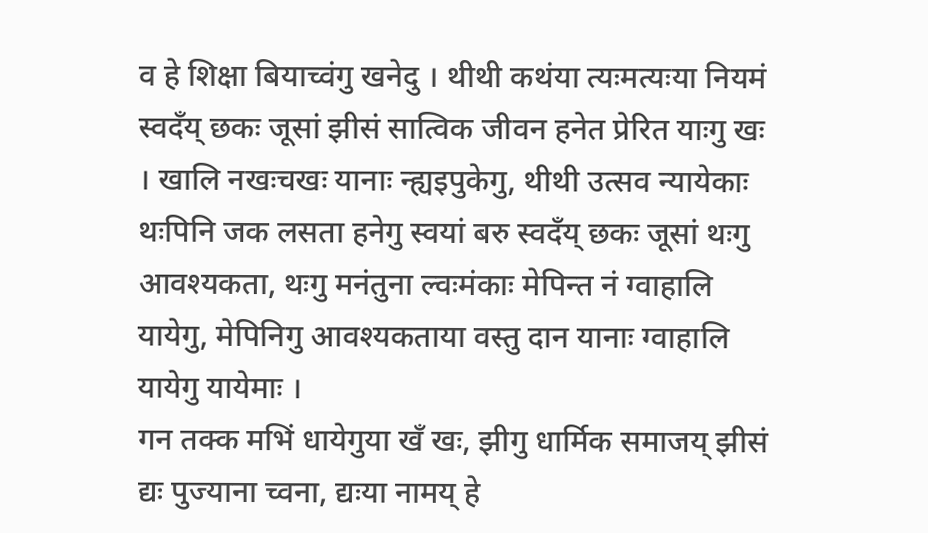व हे शिक्षा बियाच्वंगु खनेदु । थीथी कथंया त्यःमत्यःया नियमं स्वदँय् छकः जूसां झीसं सात्विक जीवन हनेत प्रेरित याःगु खः । खालि नखःचखः यानाः न्ह्यइपुकेगु, थीथी उत्सव न्यायेकाः थःपिनि जक लसता हनेगु स्वयां बरु स्वदँय् छकः जूसां थःगु आवश्यकता, थःगु मनंतुना ल्वःमंकाः मेपिन्त नं ग्वाहालि यायेगु, मेपिनिगु आवश्यकताया वस्तु दान यानाः ग्वाहालि यायेगु यायेमाः ।
गन तक्क मभिं धायेगुया खँ खः, झीगु धार्मिक समाजय् झीसं द्यः पुज्याना च्वना, द्यःया नामय् हे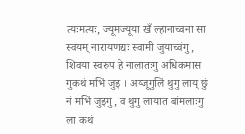त्यःमत्यः, ज्यूमज्यूया खँ ल्हानाच्वना सा स्वयम् नारायणद्यः स्वामी जुयाच्वंगु, शिवया स्वरुप हे नालातःगु अधिकमास गुकथं मभिं जुइ । अय्जूगुलिं थुगु लाय् छुं नं मभिं जुइगु, व थुगु लायात बांमलाःगु ला कथं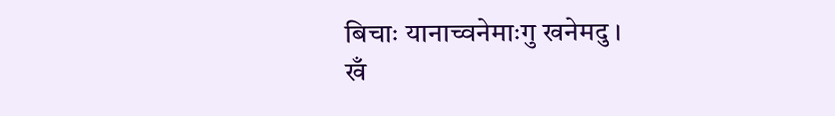बिचाः यानाच्वनेमाःगु खनेमदु ।
खँ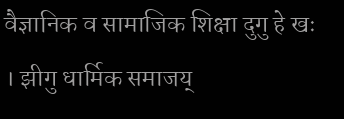वैज्ञानिक व सामाजिक शिक्षा दुगु हे खः । झीगु धार्मिक समाजय्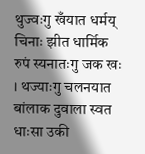थुज्वःगु खँयात धर्मय् चिनाः झीत धार्मिक रुपं स्यनातःगु जक खः । थज्याःगु चलनयात बांलाक दुवाला स्वत धाःसा उकी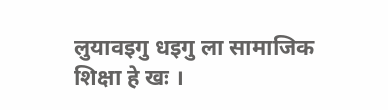लुयावइगु धइगु ला सामाजिक शिक्षा हे खः ।